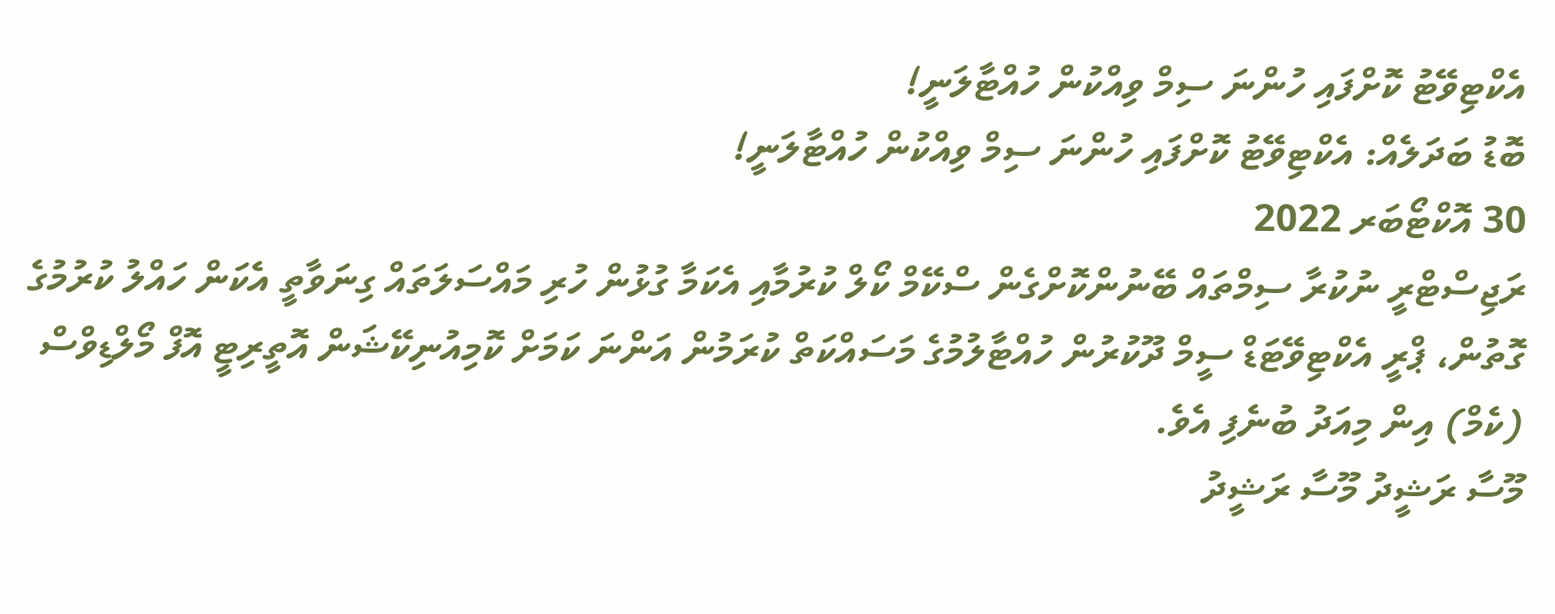އެކްޓިވޭޓު ކޮށްފައި ހުންނަ ސިމް ވިއްކުން ހުއްޓާލަނީ!
ބޮޑު ބަދަލެއް: އެކްޓިވޭޓު ކޮށްފައި ހުންނަ ސިމް ވިއްކުން ހުއްޓާލަނީ!
30 އޮކްޓޯބަރ 2022
ރަޖިސްޓްރީ ނުކުރާ ސިމްތައް ބޭނުންކޮށްގެން ސްކޭމް ކޯލް ކުރުމާއި އެކަމާ ގުޅުން ހުރި މައްސަލަތައް ގިނަވާތީ އެކަން ހައްލު ކުރުމުގެ ގޮތުން، ޕްރީ އެކްޓިވޭޓަޑް ސީމް ދޫކުރުން ހުއްޓާލުމުގެ މަސައްކަތް ކުރަމުން އަންނަ ކަމަށް ކޮމިއުނިކޭޝަން އޮތީރިޓީ އޮފް މޯލްޑިވްސް (ކެމް) އިން މިއަދު ބުނެފި އެވެ.
މޫސާ ރަޝީދު މޫސާ ރަޝީދު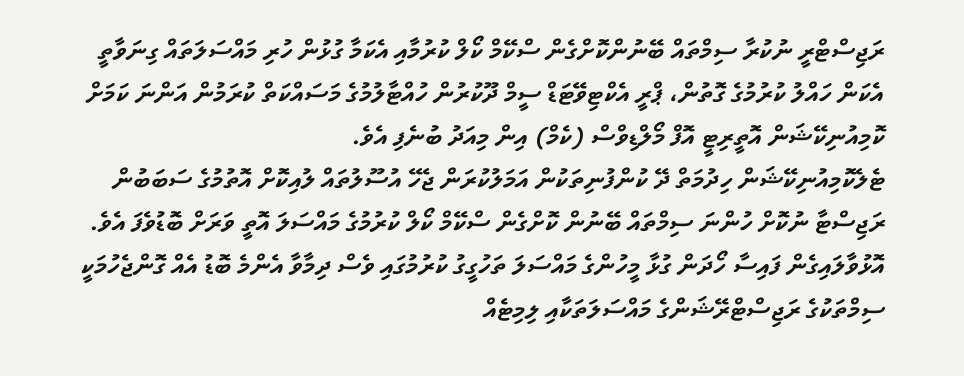ރަޖިސްޓްރީ ނުކުރާ ސިމްތައް ބޭނުންކޮށްގެން ސްކޭމް ކޯލް ކުރުމާއި އެކަމާ ގުޅުން ހުރި މައްސަލަތައް ގިނަވާތީ އެކަން ހައްލު ކުރުމުގެ ގޮތުން، ޕްރީ އެކްޓިވޭޓަޑް ސީމް ދޫކުރުން ހުއްޓާލުމުގެ މަސައްކަތް ކުރަމުން އަންނަ ކަމަށް ކޮމިއުނިކޭޝަން އޮތީރިޓީ އޮފް މޯލްޑިވްސް (ކެމް) އިން މިއަދު ބުނެފި އެވެ.
ޓެލެކޮމިއުނިކޭޝަން ހިދުމަތް ދޭ ކުންފުނިތަކުން އަމަލުކުރަން ޖެހޭ އުސޫލުތައް ލުއިކޮށް އޮތުމުގެ ސަބަބުން ރަޖިސްޓާ ނުކޮށް ހުންނަ ސިމްތައް ބޭނުން ކޮށްގެން ސްކޭމް ކޯލް ކުރުމުގެ މައްސަލަ އޮތީ ވަރަށް ބޮޑުވެފަ އެވެ.
އޮޅުވާލައިގެން ފައިސާ ހޯދަން ގުޅާ މީހުންގެ މައްސަލަ ތަހުގީގު ކުރުމުގައި ވެސް ދިމާވާ އެންމެ ބޮޑު އެއް ގޮންޖެހުމަކީ ސިމްތަކުގެ ރަޖިސްޓްރޭޝަންގެ މައްސަލަތަކާއި ލިމިޓެއް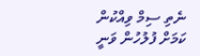ނެތި ސިމް ވިއްކުން ކަމަށް ފުލުހުން ވަނީ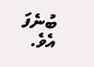ބުނެފަ އެވެ.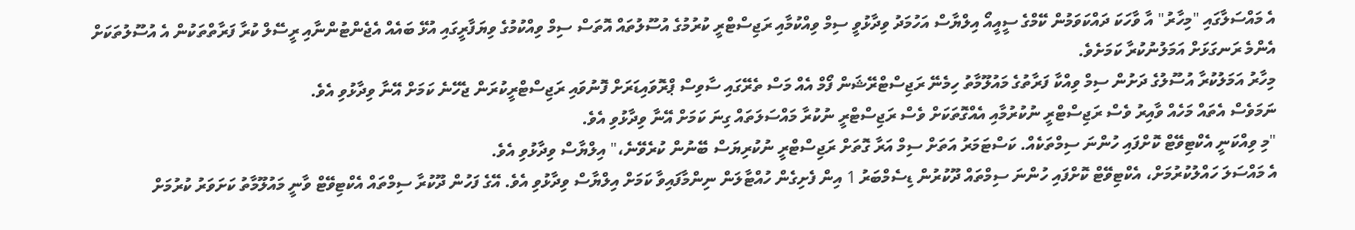އެ މައްސަލާގައި "މިހާރު" އާ ވާހަކަ ދައްކަވަމުން ކޭމްގެ ސީއީއޯ އިލްޔާސް އަހުމަދު ވިދާޅުވީ ސިމް ވިއްކުމާއި ރަޖިސްޓްރީ ކުރުމުގެ އުސޫލުތައް އޮތަސް ސިމް ވިއްކުމުގެ ވިޔަފާރީގައި އުޅޭ ބައެއް އެޖެންޓުންނާއި ރީސޭލް ކުރާ ފަރާތްތަކުން އެ އުސޫލުތަކަށް އެންމެ ރަނގަޅަށް އަމަލުނުކުރާ ކަމަށެވެ.
މިހާރު އަމަލުކުރާ އުސޫލުގެ ދަށުން ސިމް ވިއްކާ ފަރާތުގެ މައުލޫމާތު ހިމެނޭ ރަޖިސްޓްރޭޝަން ފޯމް އެއް މަސް ތެރޭގައި ސާވިސް ޕްރޮވައިޑަރަށް ފޮނުވައި ރަޖިސްޓްރީކުރަން ޖެހޭނެ ކަމަށް އޭނާ ވިދާޅުވި އެވެ.
ނަމަވެސް އެތައް މަހެއް ވާއިރު ވެސް ރަޖިސްޓްރީ ނުކުރުމާއި އެއްގޮތަކަށް ވެސް ރަޖިސްޓްރީ ނުކުރާ މައްސަލަތައް ގިނަ ކަމަށް އޭނާ ވިދާޅުވި އެވެ.
"މި ވިއްކަނީ އެކްޓިވޭޓް ކޮށްފައި ހުންނަ ސިމްތަކެއް. ކަސްޓަމަރު އަތަށް ސިމް އަރާ ގޮތަށް ރަޖިސްޓްރީ ނުކުރިޔަސް ބޭނުން ކުރެވޭނެ،" އިލްޔާސް ވިދާޅުވި އެވެ.
އެ މައްސަލަ ހައްލުކުރުމަށް، އެކްޓިވޭޓް ކޮށްފައި ހުންނަ ސިމްތައް ދޫކުރުން ޑިސެމްބަރު 1 އިން ފެށިގެން ހުއްޓާލަން ނިންމާފައިވާ ކަމަށް އިލްޔާސް ވިދާޅުވި އެވެ. އޭގެ ފަހުން ދޫކުރާ ސިމްތައް އެކްޓިވޭޓް ވާނީ މައުލޫމާތު ކަށަވަރު ކުރުމަށް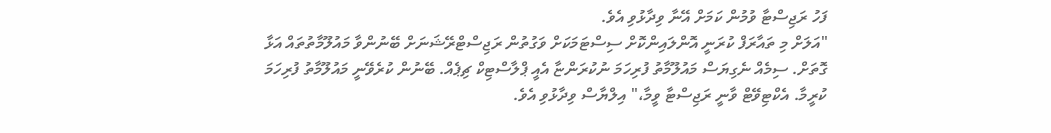ފަހު ރަޖިސްޓާ ވުމުން ކަމަށް އޭނާ ވިދާޅުވި އެވެ.
"އަލަށް މި ތައާރަފް ކުރަނީ އޮންލައިންކޮށް ސިސްޓަމަކަށް ވަގުތުން ރަޖިސްޓްރޭޝަނަށް ބޭނުންވާ މައުލޫމާތުތައް އަޅާ ގޮތަށް. ސިމެއް ނެގިޔަސް މައުލޫމާތު ފުރިހަމަ ނުކުރަންޏާ އެއީ ޕްލާސްޓިކް ޗިޕެއް. ބޭނުން ކުރެވޭނީ މައުލޫމާތު ފުރިހަމަ ކުރީމާ. އެކްޓިވޭޓް ވާނީ ރަޖިސްޓާ ވީމާ،" އިލްޔާސް ވިދާޅުވި އެވެ.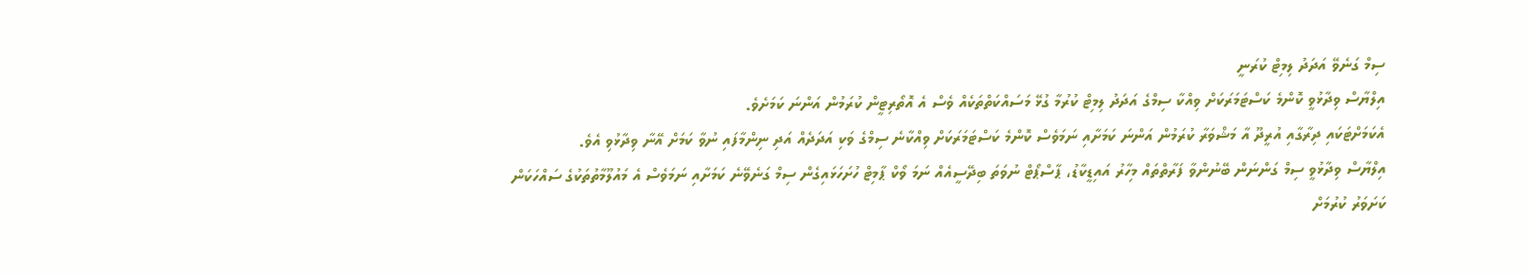ސިމް ގަނެވޭ އަދަދު ލިމިޓް ކުރަނީ
އިލްޔާސް ވިދާޅުވީ ކޮންމެ ކަސްޓަމަރަކަށް ވިއްކާ ސިމްގެ އަދަދު ލިމިޓް ކުރުމާ ގުޅޭ މަސައްކަތްތަކެއް ވެސް އެ އޮތޯރިޓީން ކުރަމުން އަންނަ ކަމަށެވެ.
އެކަމަށްޓަކައި ދިރާގާއި އުރީދޫ އާ މަޝްވަރާ ކުރަމުން އަންނަ ކަމަށާއި ނަމަވެސް ކޮންމެ ކަސްޓަމަރަކަށް ވިއްކާނެ ސިމްގެ ވަކި އަދަދެއް އަދި ނިންމާފައި ނުވާ ކަމަށް އޭނާ ވިދާޅުވި އެވެ.
އިލްޔާސް ވިދާޅުވީ ސިމް ގަންނަން ބޭނުންވާ ފަރާތްތައް މިހާރު އައިޑީކާޑު، ޕާސްޕޯޓް ނުވަތަ ބިދޭސީއެއް ނަމަ ވޯކް ޕާމިޓް ހުށަހަޅައިގެން ސިމް ގަނެވޭނެ ކަމަށާއި ނަމަވެސް އެ މައުލޫމާތުތަކުގެ ސައްހަކަން ކަށަވަރު ކުރުމަށް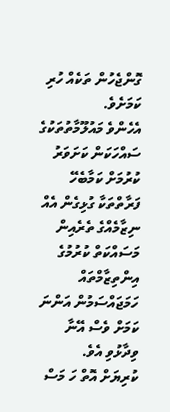ގޮންޖެހުން ތަކެއް ހުރި ކަމަށެވެ.
އެހެންވެ މައުލޫމާތުތަކުގެ ސައްހަކަން ކަށަވަރު ކުރުމަށް ކަމާބެހޭ ފަރާތްތަކާ ގުޅިގެން އެއް ނިޒާމެއްގެ ތެރެއިން މަސައްކަތް ކުރުމުގެ އިންތިޒާމްތައް ހަމަޖައްސަމުން އަންނަ ކަމަށް ވެސް އޭނާ ވިދާޅުވި އެވެ.
ކުރިޔަށް އޮތް ހަ މަސް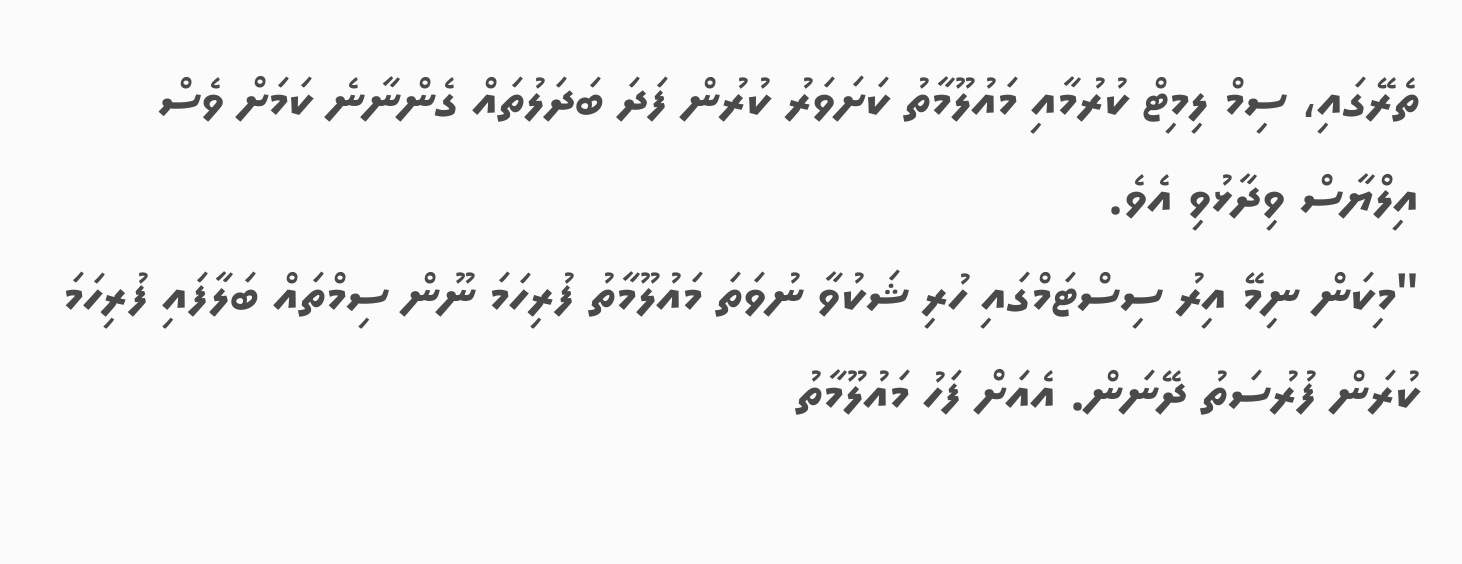ތެރޭގައި، ސިމް ލިމިޓް ކުރުމާއި މައުލޫމާތު ކަށަވަރު ކުރުން ފަދަ ބަދަލުތައް ގެންނާނެ ކަމަށް ވެސް އިލްޔާސް ވިދާޅުވި އެވެ.
"މިކަން ނިމޭ އިރު ސިސްޓަމްގައި ހުރި ޝަކުވާ ނުވަތަ މައުލޫމާތު ފުރިހަމަ ނޫން ސިމްތައް ބަލާފައި ފުރިހަމަ ކުރަން ފުރުސަތު ދޭނަން. އެއަށް ފަހު މައުލޫމާތު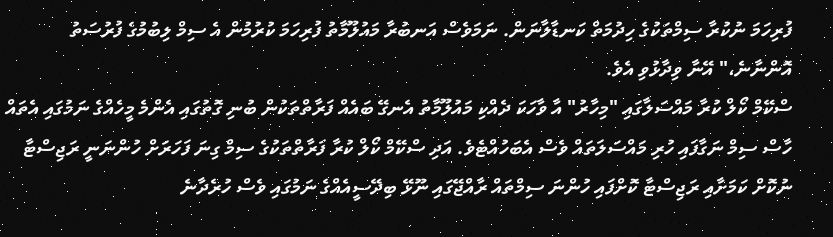ފުރިހަމަ ނުކުރާ ސިމްތަކުގެ ހިދުމަތް ކަނޑާލާނަން. ނަމަވެސް އަނބުރާ މައުލޫމާތު ފުރިހަމަ ކުރުމުން އެ ސިމް ލިބުމުގެ ފުރުސަތު އޮންނާނެ،" އޭނާ ވިދާޅުވި އެވެ.
ސްކޭމް ކޯލް ކުރާ މައްސަލާގައި "މިހާރު" އާ ވާހަކަ ދެއްކި މައުލޫމާތު އެނގޭ ބައެއް ފަރާތްތަކުން ބުނި ގޮތުގައި އެންމެ މީހެއްގެ ނަމުގައި އެތައް ހާސް ސިމް ނަގާފައި ހުރި މައްސަލަތައް ވެސް އެބަހުއްޓެވެ. އަދި ސްކޭމް ކޯލް ކުރާ ފަރާތްތަކުގެ ސިމް ގިނަ ފަހަރަށް ހުންނަނީ ރަޖިސްޓާ ނުކޮށް ކަމަށާއި ރަޖިސްޓާ ކޮށްފައި ހުންނަ ސިމްތައް ރާއްޖޭގައި ނޫޅޭ ބިދޭސީއެއްގެ ނަމުގައި ވެސް ހުރެދާނެ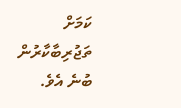ކަމަށް ތަޖުރިބާކާރުން ބުނެ އެވެ.